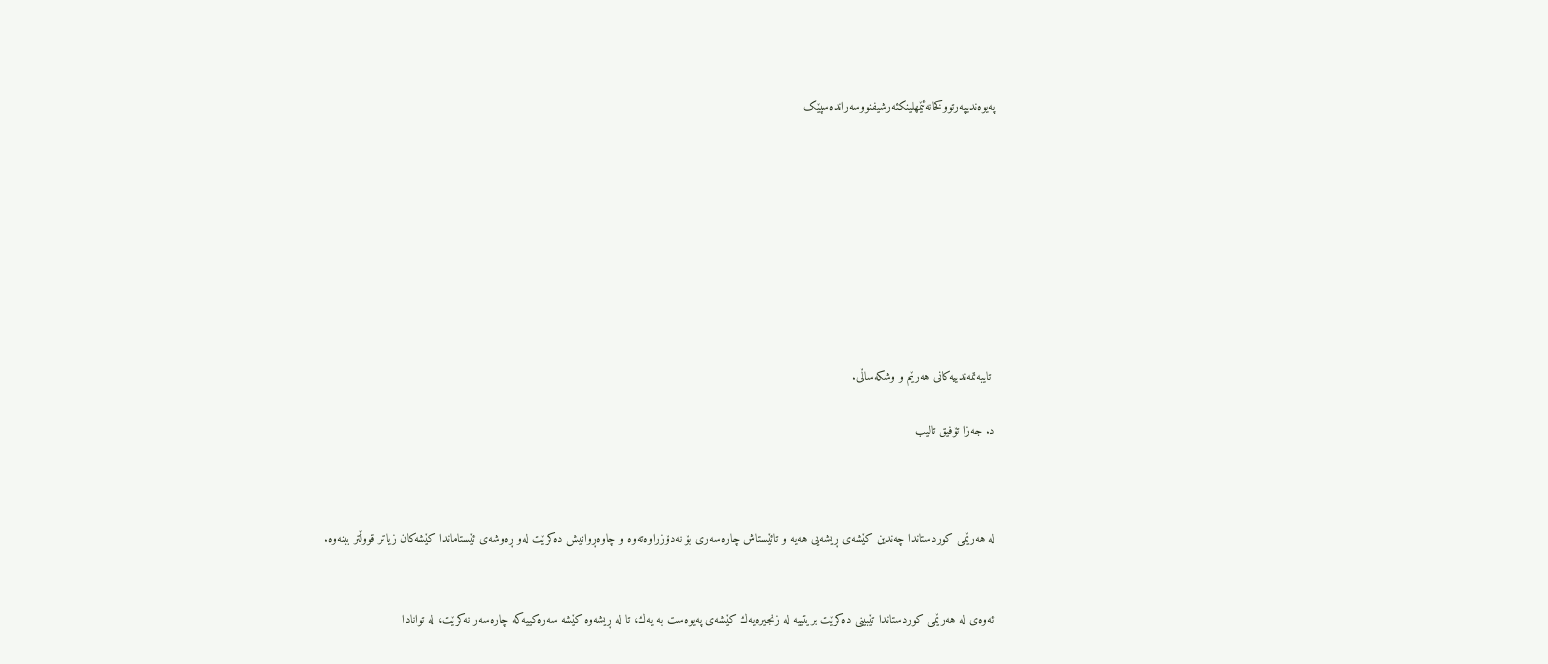په‌یوه‌ندیپه‌رتووکخانه‌ئێمهلینکئه‌رشیفنووسه‌رانده‌سپێک









 تایبه‌تمه‌ندییه‌كانی‌ هه‌رێم و وشكه‌ساڵی.

د. جه‌زا تۆفیق تالیب



له‌ هه‌رێمی‌ كوردستاندا چه‌ندین كێشه‌ی‌ ڕیشه‌یی‌ هه‌یه‌ و تائێستاش چاره‌سه‌ری‌ بۆ نه‌دۆزراوه‌ته‌وه‌ و چاوه‌ڕوانیش ده‌كرێت له‌و ڕه‌وشه‌ی‌ ئێستاماندا كێشه‌كان زیاتر قووڵتر ببنه‌وه‌.


ئه‌وه‌ی‌ له‌ هه‌رێمی‌ كوردستاندا تێبینی‌ ده‌كرێت بریتییه‌ له‌ زنجیره‌یه‌ك كێشه‌ی‌ په‌یوه‌ست به‌ یه‌ك، تا له‌ ڕیشه‌وه‌ كێشه‌ سه‌ره‌كییه‌كه‌ چاره‌سه‌ر نه‌كرێت، له‌ توانادا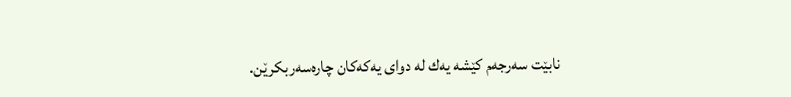نابێت سه‌رجه‌م كێشه‌ یه‌ك له‌ دوای‌ یه‌كه‌كان چاره‌سه‌ربكرێن.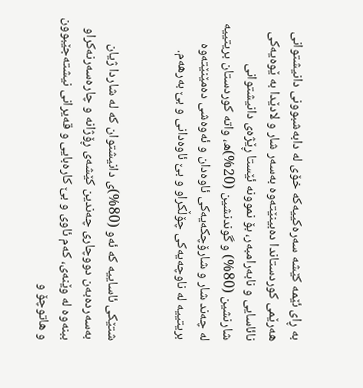به‌ ڕای‌ ئێمه‌ كێشه‌ سه‌ره‌كییه‌كه‌ خۆی‌ له‌ دابه‌شبوونی‌ دانیشتوانی‌ هه‌رێمی‌ كوردستاندا ده‌بینێته‌وه‌ به‌سه‌ر شار و لادێدا به‌ ێوه‌یه‌كی‌ نائاسایی‌ و نابه‌رامبه‌ر، بۆ نموونه‌ ئێستا ڕێژه‌ی‌ دانیشتوانی‌ شارنشین (80%) و گوندنشین (20%)ه‌، واته‌ كوردستان بریتییه‌ له‌ چه‌ند شار و شارۆچكه‌یه‌كی‌ ئاوه‌دان و ئه‌وه‌شی‌ ده‌مێنێته‌وه‌ بریتییه‌ له‌ ناوچه‌یه‌كی‌ چۆڵكراو و بێ‌ ئاوه‌دانی‌ و بێ‌ به‌رهه‌م.


شتێكی‌ ئاساییه‌ كه‌ ئه‌و (80%)ی‌ دانیشتوان كه‌ له‌ شاردا ژیان به‌سه‌رده‌به‌ن دووچاری‌ چه‌ندین كێشه‌ی‌ ڕۆژانه‌ و چاره‌سه‌رنه‌كراو ببنه‌وه‌ له‌ وێنه‌ی‌، كه‌م ئاوی‌ و بێ كاره‌بایی‌ و قه‌یرانی‌ نیشته‌جێبوون و هاتوچۆ و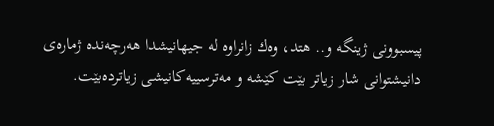پیسبوونی‌ ژینگه‌ و.. هتد، وه‌ك زانراوه‌ له‌ جیهانیشدا هه‌رچه‌نده‌ ژماره‌ی‌ دانیشتوانی‌ شار زیاتر بێت كێشه‌ و مه‌ترسییه‌كانیشی‌ زیاترده‌بێت.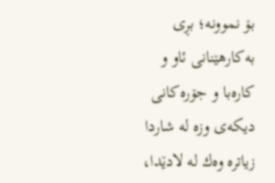بۆ نموونه‌؛ بڕی‌ به‌كارهێنانی‌ ئاو و كاره‌با و جۆره‌كانی‌ دیكه‌ی‌ وزه‌ له‌ شاردا زیاتره‌ وه‌ك له‌ لادێدا،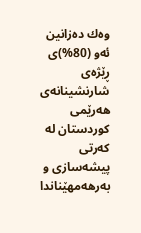وه‌ك ده‌زانین ئه‌و (80%)ی‌ ڕێژه‌ی‌ شارنشینانه‌ی‌ هه‌رێمی‌ كوردستان له‌ كه‌رتی‌ پیشه‌سازی‌ و به‌رهه‌مهێناندا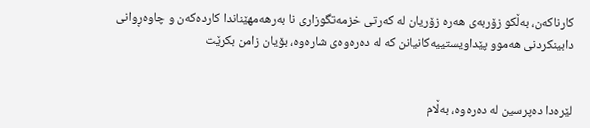كارناكه‌ن، به‌ڵكو زۆربه‌ی‌ هه‌ره‌ زۆریان له‌ كه‌رتی‌ خزمه‌تگوزاری‌ نا به‌رهه‌مهێناندا كارده‌كه‌ن و چاوه‌ڕوانی‌ دابینكردنی‌ هه‌موو پێداویستییه‌كانیانن كه‌ له‌ ده‌ره‌وه‌ی‌ شاره‌وه‌، بۆیان زامن بكرێت


لێره‌دا ده‌پرسین له‌ ده‌ره‌وه‌، به‌ڵام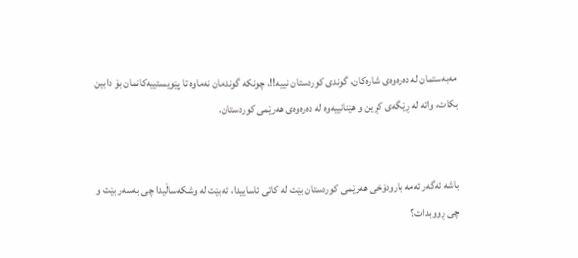مه‌به‌ستمان له‌ ده‌ره‌وه‌ی‌ شاره‌كان، گوندی‌ كوردستان نییه‌!!، چونكه‌ گوندمان نه‌ماوه‌ تا پێویستییه‌كانمان بۆ دابین بكات، واته‌ له‌ ڕێگه‌ی‌ كڕین و هێنانییه‌وه‌ له‌ ده‌ره‌وه‌ی‌ هه‌رێمی‌ كوردستان.


باشه‌ ئه‌گه‌ر ئه‌مه‌ بارودۆخی‌ هه‌رێمی‌ كوردستان بێت له‌ كاتی‌ ئاساییدا، ئه‌بێت له‌ وشكه‌ساڵیدا چی‌ به‌سه‌ر بێت و چی‌ ڕووبدات؟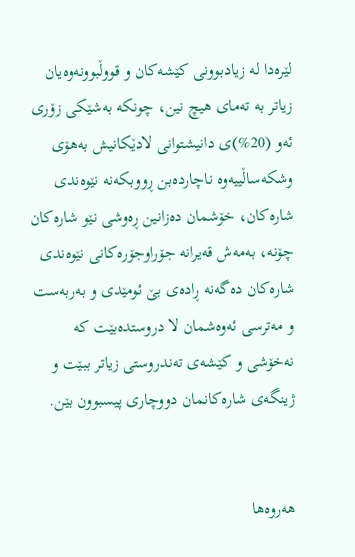لێره‌دا له‌ زیادبوونی‌ كێشه‌كان و قووڵبوونه‌وه‌یان زیاتر به‌ ته‌مای‌ هیچ نین، چونكه‌ به‌شێكی‌ زۆری‌ ئه‌و (20%)ی‌ دانیشتوانی‌ لادێكانیش به‌هۆی‌ وشكه‌ساڵییه‌وه‌ ناچارده‌بن ڕووبكه‌نه‌ نێوه‌ندی‌ شاره‌كان، خۆشمان ده‌زانین ڕه‌وشی‌ نێو شاره‌كان چۆنه‌، به‌مه‌ش قه‌یرانه‌ جۆراوجۆره‌كانی‌ نێوه‌ندی‌ شاره‌كان ده‌گه‌نه‌ ڕاده‌ی‌ بێ ئومێدی‌ و به‌ربه‌ست و مه‌ترسی‌ ئه‌وه‌شمان لا دروستده‌بێت كه‌ نه‌خۆشی‌ و كێشه‌ی‌ ته‌ندروستی‌ زیاتر ببێت و ژینگه‌ی‌ شاره‌كانمان دووچاری‌ پیسبوون بێن.


هه‌روه‌ها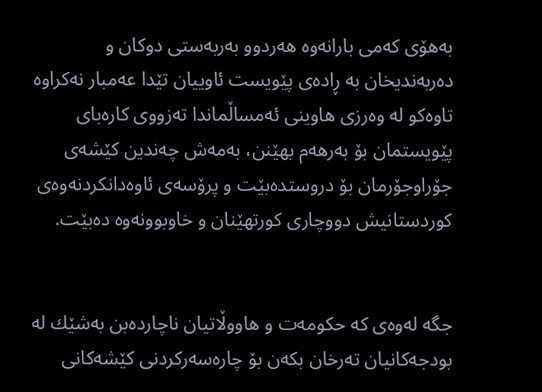به‌هۆی‌ كه‌می‌ بارانه‌وه‌ هه‌ردوو به‌ربه‌ستی‌ دوكان و ده‌ربه‌ندیخان به‌ ڕاده‌ی‌ پێویست ئاوییان تێدا عه‌مبار نه‌كراوه‌ تاوه‌كو له‌ وه‌رزی‌ هاوینی‌ ئه‌مساڵماندا ته‌زووی‌ كاره‌بای‌ پێویستمان بۆ به‌رهه‌م بهێنن، به‌مه‌ش چه‌ندین كێشه‌ی‌ جۆراوجۆرمان بۆ دروستده‌بێت و پرۆسه‌ی‌ ئاوه‌دانكردنه‌وه‌ی‌ كوردستانیش دووچاری‌ كورتهێنان و خاوبوونه‌وه‌ ده‌بێت.


جگه‌ له‌وه‌ی‌ كه‌ حكومه‌ت و هاووڵاتیان ناچارده‌بن به‌شێك له‌ بودجه‌كانیان ته‌رخان بكه‌ن بۆ چاره‌سه‌ركردنی‌ كێشه‌كانی‌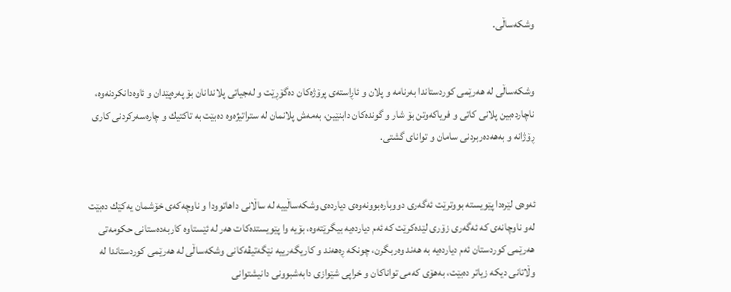وشكه‌ساڵی‌.


وشكه‌ساڵی‌ له‌ هه‌رێمی‌ كوردستاندا به‌رنامه‌ و پلان و ئاڕاسته‌ی‌ پرۆژه‌كان ده‌گۆڕێت و له‌جیاتی‌ پلاندانان بۆ په‌ره‌پێدان و ئاوه‌دانكردنه‌وه‌، ناچارده‌بین پلانی‌ كاتی‌ و فریاكه‌وتن بۆ شار و گونده‌كان دابنێین، به‌مه‌ش پلانمان له‌ ستراتیژه‌وه‌ ده‌بێت به‌ تاكتیك و چاره‌سه‌ركردنی‌ كاری‌ ڕۆژانه‌ و به‌هه‌ده‌ربردنی‌ سامان و توانای‌ گشتی‌.


ئه‌وه‌ی‌ لێره‌دا پێویسته‌ بووترێت ئه‌گه‌ری‌ دووباره‌بوونه‌وه‌ی‌ دیارده‌ی‌ وشكه‌ساڵییه‌ له‌ ساڵانی‌ داهاتوودا و ناوچه‌كه‌ی‌ خۆشمان یه‌كێك ده‌بێت له‌و ناوچانه‌ی‌ كه‌ ئه‌گه‌ری‌ زۆری‌ لێده‌كرێت كه‌ ئه‌م دیارده‌یه‌ بیگرێته‌وه‌، بۆیه‌ وا پێویستده‌كات هه‌ر له‌ ئێستاوه‌ كاربه‌ده‌ستانی‌ حكومه‌تی‌ هه‌رێمی‌ كوردستان ئه‌م دیارده‌یه‌ به‌ هه‌ند وه‌ربگرن، چونكه‌ ڕه‌هه‌ند و كاریگه‌رییه‌ نێگه‌تیڤه‌كانی‌ وشكه‌ساڵی‌ له‌ هه‌رێمی‌ كوردستاندا له‌ وڵاتانی‌ دیكه‌ زیاتر ده‌بێت، به‌هۆی‌ كه‌می‌ تواناكان و خراپی‌ شێوازی‌ دابه‌شبوونی‌ دانیشتوانی‌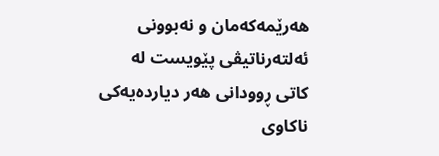هه‌رێمه‌كه‌مان و نه‌بوونی‌ ئه‌لته‌رناتیڤی‌ پێویست له‌ كاتی‌ ڕوودانی‌ هه‌ر دیارده‌یه‌كی‌ ناكاوی‌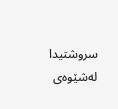سروشتیدا له‌شێوه‌ی‌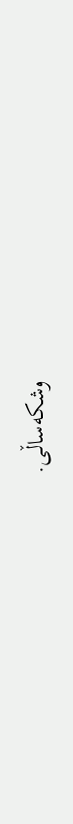وشكه‌ساڵی‌.